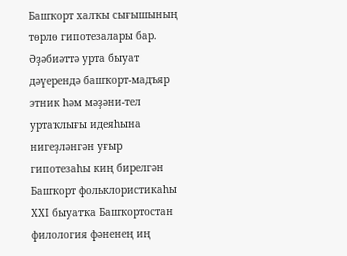Башҡорт халҡы сығышының төрлө гипотезалары бар. Әҙәбиәттә урта быуат дәүерендә башҡорт-мадъяр этник һәм мәҙәни-тел уртаҡлығы идеяһына нигеҙләнгән уғыр гипотезаһы киң бирелгән
Башҡорт фольклористикаһы XXI быуатҡа Башҡортостан филология фәненең иң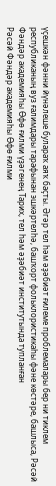үҫешкән фәнни йүнәлеше булараҡ аяҡ баҫты. Әгәр тел һәм әҙәбиәт ғилеме проблемалары бер ни тиклем республиканың вуз ғалимдары тарафынан эшкәртелһә, башҡорт фольклористикаһы фәне көстәре, башлыса, Рәсәй Фәндәр академияһы Өфө ғилми үҙәгенең Тарих, тел һәм әҙәбиәт институтында тупланған
Рәсәй Фәндәр академияһы Өфө ғилми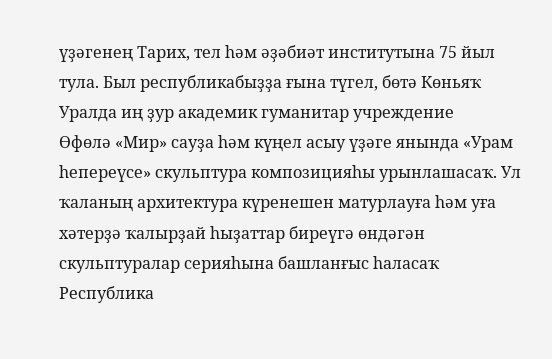үҙәгенең Тарих, тел һәм әҙәбиәт институтына 75 йыл тула. Был республикабыҙҙа ғына түгел, бөтә Көньяҡ Уралда иң ҙур академик гуманитар учреждение
Өфөлә «Мир» сауҙа һәм күңел асыу үҙәге янында «Урам һепереүсе» скульптура композицияһы урынлашасаҡ. Ул ҡаланың архитектура күренешен матурлауға һәм уға хәтерҙә ҡалырҙай һыҙаттар биреүгә өндәгән скульптуралар серияһына башланғыс һаласаҡ
Республика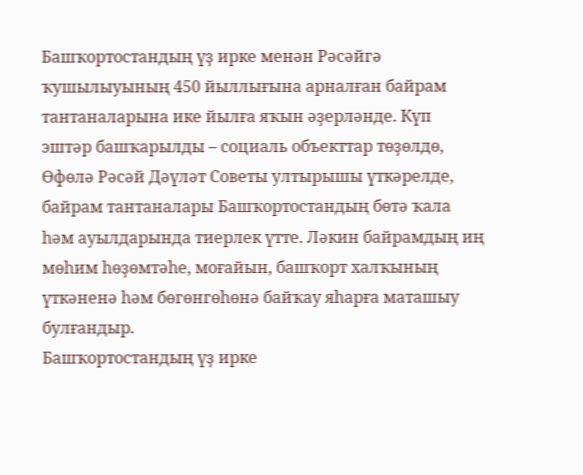Башҡортостандың үҙ ирке менән Рәсәйгә ҡушылыуының 450 йыллығына арналған байрам тантаналарына ике йылға яҡын әҙерләнде. Күп эштәр башҡарылды – социаль объекттар төҙөлдө, Өфөлә Рәсәй Дәүләт Советы ултырышы үткәрелде, байрам тантаналары Башҡортостандың бөтә ҡала һәм ауылдарында тиерлек үтте. Ләкин байрамдың иң мөһим һөҙөмтәһе, моғайын, башҡорт халҡының үткәненә һәм бөгөнгөһөнә байҡау яһарға маташыу булғандыр.
Башҡортостандың үҙ ирке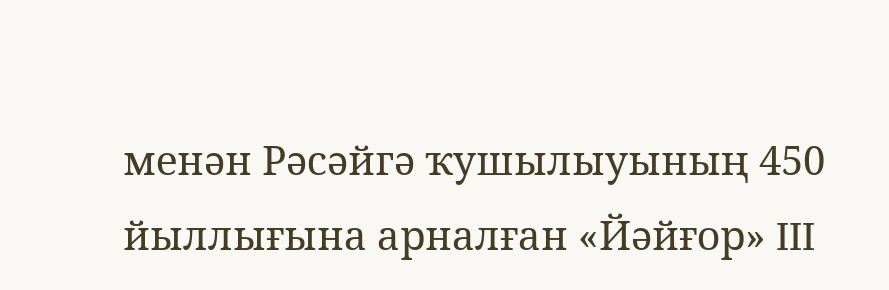менән Рәсәйгә ҡушылыуының 450 йыллығына арналған «Йәйғор» III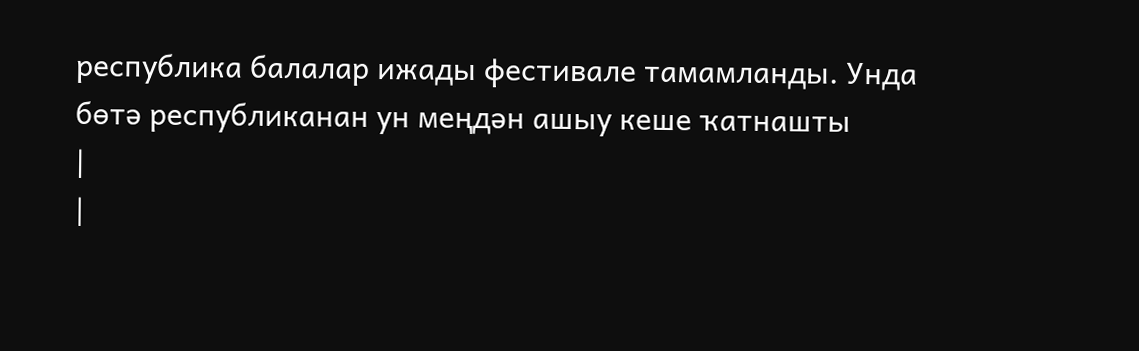республика балалар ижады фестивале тамамланды. Унда бөтә республиканан ун меңдән ашыу кеше ҡатнашты
|
|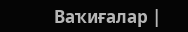Ваҡиғалар |